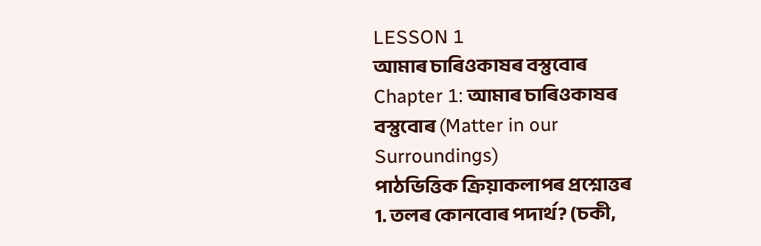LESSON 1
আমাৰ চাৰিওকাষৰ বস্তুবোৰ
Chapter 1: আমাৰ চাৰিওকাষৰ বস্তুবোৰ (Matter in our Surroundings)
পাঠভিত্তিক ক্রিয়াকলাপৰ প্রশ্নোত্তৰ
1. তলৰ কোনবোৰ পদার্থ? (চকী,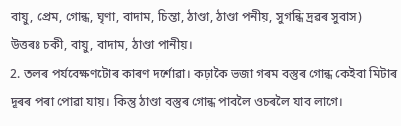বায়ু, প্রেম, গোন্ধ, ঘৃণা, বাদাম, চিন্তা, ঠাণ্ডা, ঠাণ্ডা পনীয়, সুগন্ধি দ্ৰৱৰ সুবাস)
উত্তৰঃ চকী, বায়ু, বাদাম, ঠাণ্ডা পানীয়।
2. তলৰ পৰ্যবেক্ষণটোৰ কাৰণ দর্শোৱা। কঢ়াকৈ ভজা গৰম বস্তুৰ গোন্ধ কেইবা মিটাৰ দূৰৰ পৰা পোৱা যায়। কিন্তু ঠাণ্ডা বস্তুৰ গোন্ধ পাবলৈ ওচৰলৈ যাব লাগে।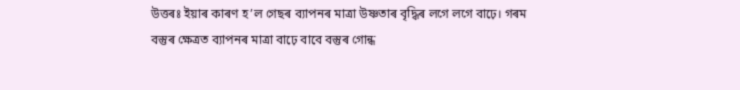উত্তৰঃ ইয়াৰ কাৰণ হ’ল গেছৰ ব্যাপনৰ মাত্ৰা উষ্ণতাৰ বৃদ্ধিৰ লগে লগে বাঢ়ে। গৰম বস্তুৰ ক্ষেত্ৰত ব্যাপনৰ মাত্ৰা বাঢ়ে বাবে বস্তুৰ গোন্ধ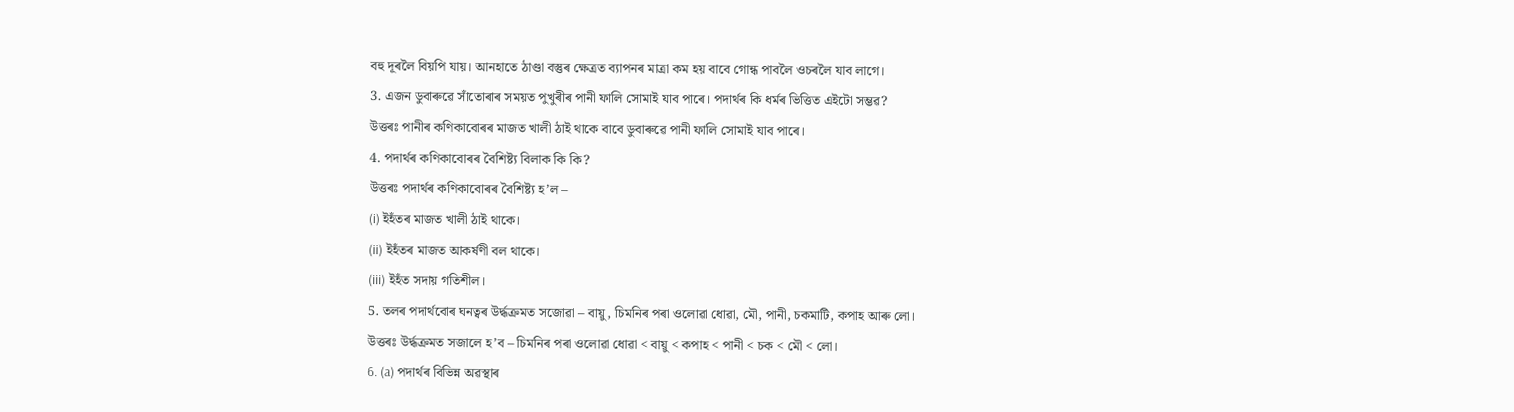বহু দূৰলৈ বিয়পি যায়। আনহাতে ঠাণ্ডা বস্তুৰ ক্ষেত্ৰত ব্যাপনৰ মাত্ৰা কম হয় বাবে গোন্ধ পাবলৈ ওচৰলৈ যাব লাগে।
3. এজন ডুবাৰুৱে সাঁতোৰাৰ সময়ত পুখুৰীৰ পানী ফালি সোমাই যাব পাৰে। পদাৰ্থৰ কি ধৰ্মৰ ভিত্তিত এইটো সম্ভৱ?
উত্তৰঃ পানীৰ কণিকাবোৰৰ মাজত খালী ঠাই থাকে বাবে ডুবাৰুৱে পানী ফালি সোমাই যাব পাৰে।
4. পদাৰ্থৰ কণিকাবোৰৰ বৈশিষ্ট্য বিলাক কি কি?
উত্তৰঃ পদাৰ্থৰ কণিকাবোৰৰ বৈশিষ্ট্য হ’ল –
(i) ইহঁতৰ মাজত খালী ঠাই থাকে।
(ii) ইহঁতৰ মাজত আকৰ্ষণী বল থাকে।
(iii) ইহঁত সদায় গতিশীল।
5. তলৰ পদাৰ্থবোৰ ঘনত্বৰ উৰ্দ্ধক্ৰমত সজোৱা – বায়ু, চিমনিৰ পৰা ওলোৱা ধোৱা, মৌ, পানী, চকমাটি, কপাহ আৰু লো।
উত্তৰঃ উৰ্দ্ধক্ৰমত সজালে হ’ব – চিমনিৰ পৰা ওলোৱা ধোৱা < বায়ু < কপাহ < পানী < চক < মৌ < লো।
6. (a) পদাৰ্থৰ বিভিন্ন অৱস্থাৰ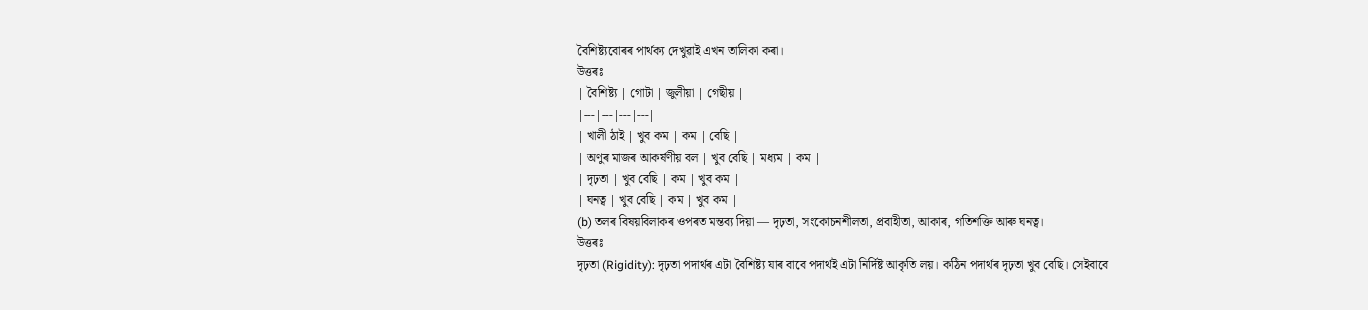বৈশিষ্ট্যবোৰৰ পাৰ্থক্য দেখুৱাই এখন তালিকা কৰা।
উত্তৰঃ
| বৈশিষ্ট্য | গোটা | জুলীয়া | গেছীয় |
|---|---|---|---|
| খালী ঠাই | খুব কম | কম | বেছি |
| অণুৰ মাজৰ আকৰ্ষণীয় বল | খুব বেছি | মধ্যম | কম |
| দৃঢ়তা | খুব বেছি | কম | খুব কম |
| ঘনত্ব | খুব বেছি | কম | খুব কম |
(b) তলৰ বিষয়বিলাকৰ ওপৰত মন্তব্য দিয়া — দৃঢ়তা, সংকোচনশীলতা, প্রবাহীতা, আকাৰ, গতিশক্তি আৰু ঘনত্ব।
উত্তৰঃ
দৃঢ়তা (Rigidity): দৃঢ়তা পদাৰ্থৰ এটা বৈশিষ্ট্য যাৰ বাবে পদার্থই এটা নির্দিষ্ট আকৃতি লয়। কঠিন পদাৰ্থৰ দৃঢ়তা খুব বেছি। সেইবাবে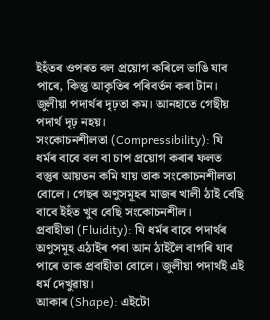ইহঁতৰ ওপৰত বল প্ৰয়োগ কৰিলে ভাঙি যাব পাৰে, কিন্তু আকৃতিৰ পৰিবৰ্তন কৰা টান। জুলীয়া পদাৰ্থৰ দৃঢ়তা কম। আনহাতে গেছীয় পদার্থ দৃঢ় নহয়।
সংকোচনশীলতা (Compressibility): যি ধৰ্মৰ বাবে বল বা চাপ প্রয়োগ কৰাৰ ফলত বস্তুৰ আয়তন কমি যায় তাক সংকোচনশীলতা বোলে। গেছৰ অণুসমূহৰ মাজৰ খালী ঠাই বেছি বাবে ইহঁত খুব বেছি সংকোচনশীল।
প্রবাহীতা (Fluidity): যি ধৰ্মৰ বাবে পদাৰ্থৰ অণুসমূহ এঠাইৰ পৰা আন ঠাইলৈ বাগৰি যাব পাৰে তাক প্ৰবাহীতা বোলে। জুলীয়া পদাৰ্থই এই ধৰ্ম দেখুৱায়।
আকাৰ (Shape): এইটো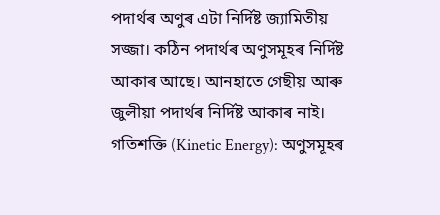পদাৰ্থৰ অণুৰ এটা নির্দিষ্ট জ্যামিতীয় সজ্জা। কঠিন পদাৰ্থৰ অণুসমূহৰ নিৰ্দিষ্ট আকাৰ আছে। আনহাতে গেছীয় আৰু জুলীয়া পদাৰ্থৰ নিৰ্দিষ্ট আকাৰ নাই।
গতিশক্তি (Kinetic Energy): অণুসমূহৰ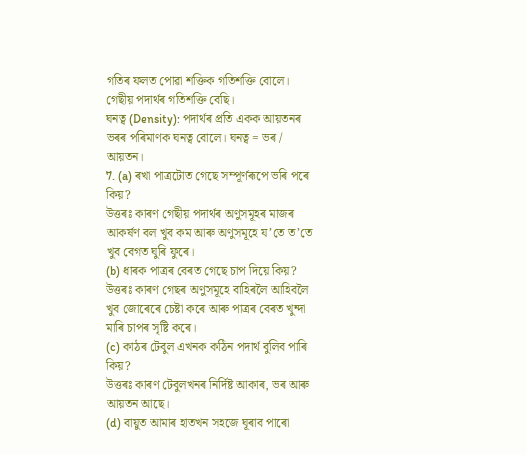গতিৰ ফলত পোৱা শক্তিক গতিশক্তি বোলে। গেছীয় পদাৰ্থৰ গতিশক্তি বেছি।
ঘনত্ব (Density): পদাৰ্থৰ প্ৰতি একক আয়তনৰ ভৰৰ পৰিমাণক ঘনত্ব বোলে। ঘনত্ব = ভৰ / আয়তন।
7. (a) ৰখা পাত্ৰটোত গেছে সম্পূৰ্ণৰূপে ভৰি পৰে কিয়?
উত্তৰঃ কাৰণ গেছীয় পদাৰ্থৰ অণুসমূহৰ মাজৰ আকৰ্ষণ বল খুব কম আৰু অণুসমূহে য’তে ত’তে খুব বেগত ঘুৰি ফুৰে।
(b) ধাৰক পাত্ৰৰ বেৰত গেছে চাপ দিয়ে কিয়?
উত্তৰঃ কাৰণ গেছৰ অণুসমূহে বাহিৰলৈ আহিবলৈ খুব জোৰেৰে চেষ্টা কৰে আৰু পাত্ৰৰ বেৰত খুন্দা মাৰি চাপৰ সৃষ্টি কৰে।
(c) কাঠৰ টেবুল এখনক কঠিন পদাৰ্থ বুলিব পাৰি কিয়?
উত্তৰঃ কাৰণ টেবুলখনৰ নিৰ্দিষ্ট আকাৰ, ভৰ আৰু আয়তন আছে।
(d) বায়ুত আমাৰ হাতখন সহজে ঘূৰাব পাৰো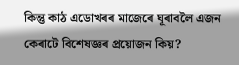কিন্তু কাঠ এডোখৰৰ মাজেৰে ঘূৰাবলৈ এজন কেৰাটে বিশেষজ্ঞৰ প্ৰয়োজন কিয়?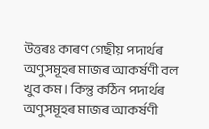উত্তৰঃ কাৰণ গেছীয় পদাৰ্থৰ অণুসমূহৰ মাজৰ আকৰ্ষণী বল খুব কম। কিন্তু কঠিন পদাৰ্থৰ অণুসমূহৰ মাজৰ আকৰ্ষণী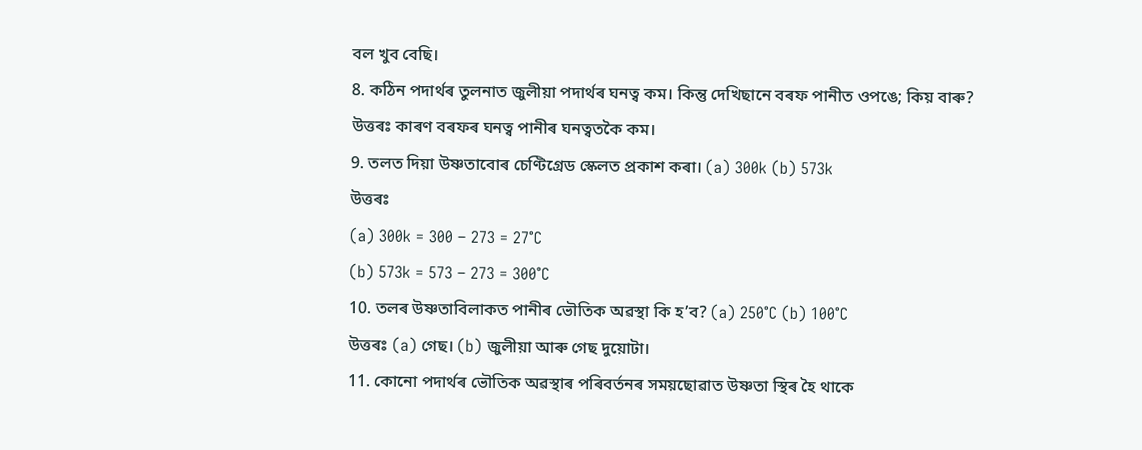বল খুব বেছি।
8. কঠিন পদাৰ্থৰ তুলনাত জুলীয়া পদাৰ্থৰ ঘনত্ব কম। কিন্তু দেখিছানে বৰফ পানীত ওপঙে; কিয় বাৰু?
উত্তৰঃ কাৰণ বৰফৰ ঘনত্ব পানীৰ ঘনত্বতকৈ কম।
9. তলত দিয়া উষ্ণতাবোৰ চেণ্টিগ্ৰেড স্কেলত প্ৰকাশ কৰা। (a) 300k (b) 573k
উত্তৰঃ
(a) 300k = 300 – 273 = 27°C
(b) 573k = 573 – 273 = 300°C
10. তলৰ উষ্ণতাবিলাকত পানীৰ ভৌতিক অৱস্থা কি হ’ব? (a) 250°C (b) 100°C
উত্তৰঃ (a) গেছ। (b) জুলীয়া আৰু গেছ দুয়োটা।
11. কোনো পদাৰ্থৰ ভৌতিক অৱস্থাৰ পৰিবৰ্তনৰ সময়ছোৱাত উষ্ণতা স্থিৰ হৈ থাকে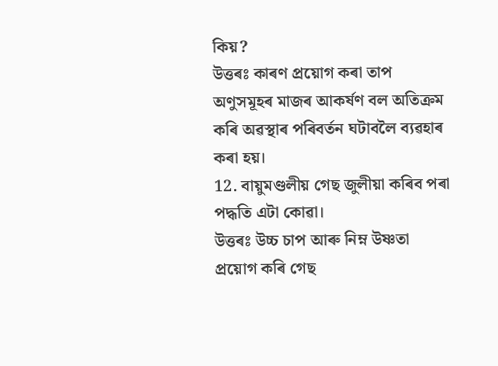কিয়?
উত্তৰঃ কাৰণ প্ৰয়োগ কৰা তাপ অণুসমূহৰ মাজৰ আকৰ্ষণ বল অতিক্রম কৰি অৱস্থাৰ পৰিবৰ্তন ঘটাবলৈ ব্যৱহাৰ কৰা হয়।
12. বায়ুমণ্ডলীয় গেছ জুলীয়া কৰিব পৰা পদ্ধতি এটা কোৱা।
উত্তৰঃ উচ্চ চাপ আৰু নিম্ন উষ্ণতা প্ৰয়োগ কৰি গেছ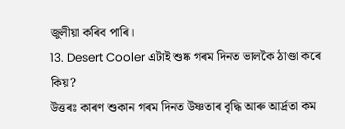জুলীয়া কৰিব পাৰি।
13. Desert Cooler এটাই শুষ্ক গৰম দিনত ভালকৈ ঠাণ্ডা কৰে কিয়?
উত্তৰঃ কাৰণ শুকান গৰম দিনত উষ্ণতাৰ বৃদ্ধি আৰু আর্দ্ৰতা কম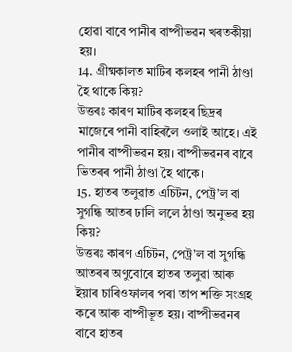হোৱা বাবে পানীৰ বাষ্পীভৱন খৰতকীয়া হয়।
14. গ্রীষ্মকালত মাটিৰ কলহৰ পানী ঠাণ্ডা হৈ থাকে কিয়?
উত্তৰঃ কাৰণ মাটিৰ কলহৰ ছিদ্ৰৰ মাজেৰে পানী বাহিৰলৈ ওলাই আহে। এই পানীৰ বাষ্পীভৱন হয়। বাষ্পীভৱনৰ বাবে ভিতৰৰ পানী ঠাণ্ডা হৈ থাকে।
15. হাতৰ তলুৱাত এচিটন, পেট্ৰ’ল বা সুগন্ধি আতৰ ঢালি ললে ঠাণ্ডা অনুভৱ হয় কিয়?
উত্তৰঃ কাৰণ এচিটন, পেট্ৰ’ল বা সুগন্ধি আতৰৰ অণুবোৰে হাতৰ তলুৱা আৰু ইয়াৰ চাৰিওফালৰ পৰা তাপ শক্তি সংগ্ৰহ কৰে আৰু বাষ্পীভূত হয়। বাষ্পীভৱনৰ বাবে হাতৰ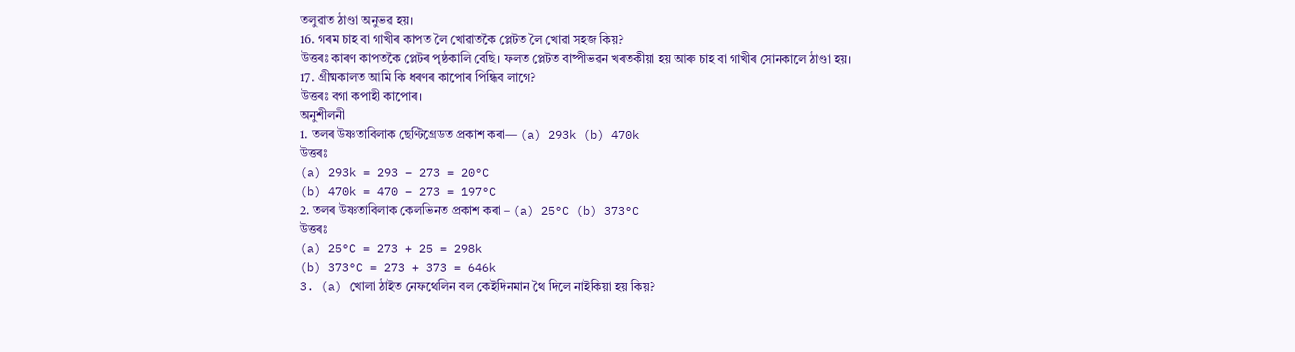তলুৱাত ঠাণ্ডা অনুভৱ হয়।
16. গৰম চাহ বা গাখীৰ কাপত লৈ খোৱাতকৈ প্লেটত লৈ খোৱা সহজ কিয়?
উত্তৰঃ কাৰণ কাপতকৈ প্লেটৰ পৃষ্ঠকালি বেছি। ফলত প্লেটত বাষ্পীভৱন খৰতকীয়া হয় আৰু চাহ বা গাখীৰ সোনকালে ঠাণ্ডা হয়।
17. গ্রীষ্মকালত আমি কি ধৰণৰ কাপোৰ পিন্ধিব লাগে?
উত্তৰঃ বগা কপাহী কাপোৰ।
অনুশীলনী
1. তলৰ উষ্ণতাবিলাক ছেণ্টিগ্ৰেডত প্ৰকাশ কৰা— (a) 293k (b) 470k
উত্তৰঃ
(a) 293k = 293 – 273 = 20°C
(b) 470k = 470 – 273 = 197°C
2. তলৰ উষ্ণতাবিলাক কেলভিনত প্ৰকাশ কৰা – (a) 25°C (b) 373°C
উত্তৰঃ
(a) 25°C = 273 + 25 = 298k
(b) 373°C = 273 + 373 = 646k
3. (a) খোলা ঠাইত নেফথেলিন বল কেইদিনমান থৈ দিলে নাইকিয়া হয় কিয়?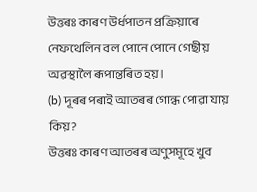উত্তৰঃ কাৰণ উৰ্ধপাতন প্ৰক্ৰিয়াৰে নেফথেলিন বল পোনে পোনে গেছীয় অৱস্থালৈ ৰূপান্তৰিত হয়।
(b) দূৰৰ পৰাই আতৰৰ গোন্ধ পোৱা যায় কিয়?
উত্তৰঃ কাৰণ আতৰৰ অণুসমূহে খুব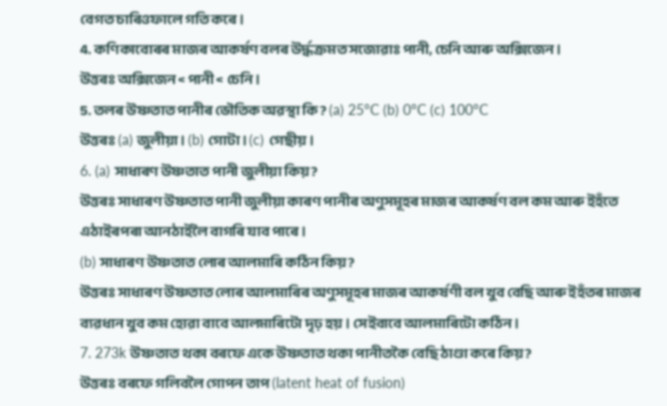বেগত চাৰিওফালে গতি কৰে।
4. কণিকাবোৰৰ মাজৰ আকৰ্ষণ বলৰ উৰ্দ্ধক্ৰমত সজোৱাঃ পানী, চেনি আৰু অক্সিজেন।
উত্তৰঃ অক্সিজেন < পানী < চেনি।
5. তলৰ উষ্ণতাত পানীৰ ভৌতিক অৱস্থা কি? (a) 25°C (b) 0°C (c) 100°C
উত্তৰঃ (a) জুলীয়া। (b) গোটা। (c) গেছীয়।
6. (a) সাধাৰণ উষ্ণতাত পানী জুলীয়া কিয়?
উত্তৰঃ সাধাৰণ উষ্ণতাত পানী জুলীয়া কাৰণ পানীৰ অণুসমূহৰ মাজৰ আকৰ্ষণ বল কম আৰু ইহঁতে এঠাইৰপৰা আনঠাইলৈ বাগৰি যাব পাৰে।
(b) সাধাৰণ উষ্ণতাত লোৰ আলমাৰি কঠিন কিয়?
উত্তৰঃ সাধাৰণ উষ্ণতাত লোৰ আলমাৰিৰ অণুসমূহৰ মাজৰ আকৰ্ষণী বল খুব বেছি আৰু ইহঁতৰ মাজৰ ব্যৱধান খুব কম হোৱা বাবে আলমাৰিটো দৃঢ় হয়। সেইবাবে আলমাৰিটো কঠিন।
7. 273k উষ্ণতাত থকা বৰফে একে উষ্ণতাত থকা পানীতকৈ বেছি ঠাণ্ডা কৰে কিয়?
উত্তৰঃ বৰফে গলিবলৈ গোপন তাপ (latent heat of fusion)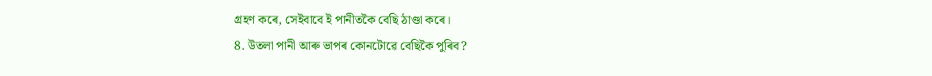গ্ৰহণ কৰে, সেইবাবে ই পানীতকৈ বেছি ঠাণ্ডা কৰে।
8. উতলা পানী আৰু ভাপৰ কোনটোৱে বেছিকৈ পুৰিব?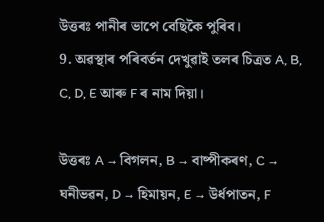উত্তৰঃ পানীৰ ভাপে বেছিকৈ পুৰিব।
9. অৱস্থাৰ পৰিবৰ্তন দেখুৱাই তলৰ চিত্ৰত A, B, C, D, E আৰু F ৰ নাম দিয়া।

উত্তৰঃ A → বিগলন, B → বাষ্পীকৰণ, C → ঘনীভৱন, D → হিমায়ন, E → উৰ্ধপাতন, F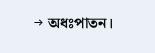→ অধঃপাতন।